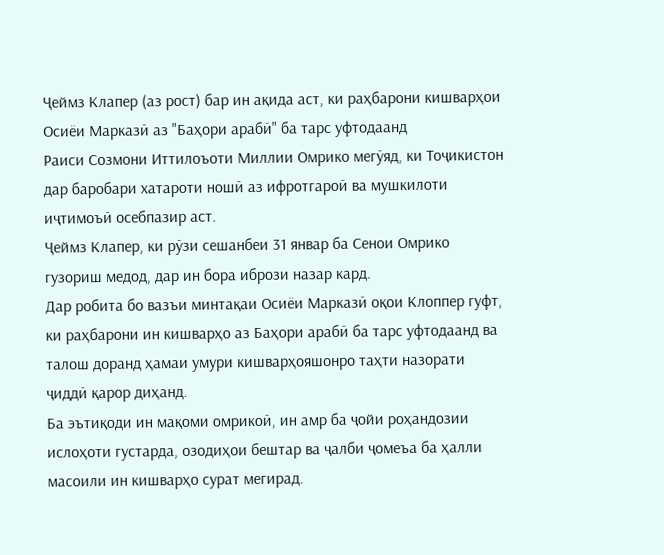Ҷеймз Клапер (аз рост) бар ин ақида аст, ки раҳбарони кишварҳои Осиёи Марказӣ аз "Баҳори арабӣ" ба тарс уфтодаанд
Раиси Созмони Иттилоъоти Миллии Омрико мегӯяд, ки Тоҷикистон дар баробари хатароти ношӣ аз ифротгароӣ ва мушкилоти иҷтимоъӣ осебпазир аст.
Ҷеймз Клапер, ки рӯзи сешанбеи 31 январ ба Сенои Омрико гузориш медод, дар ин бора ибрози назар кард.
Дар робита бо вазъи минтақаи Осиёи Марказӣ оқои Клоппер гуфт, ки раҳбарони ин кишварҳо аз Баҳори арабӣ ба тарс уфтодаанд ва талош доранд ҳамаи умури кишварҳояшонро таҳти назорати ҷиддӣ қарор диҳанд.
Ба эътиқоди ин мақоми омрикоӣ, ин амр ба ҷойи роҳандозии ислоҳоти густарда, озодиҳои бештар ва ҷалби ҷомеъа ба ҳалли масоили ин кишварҳо сурат мегирад.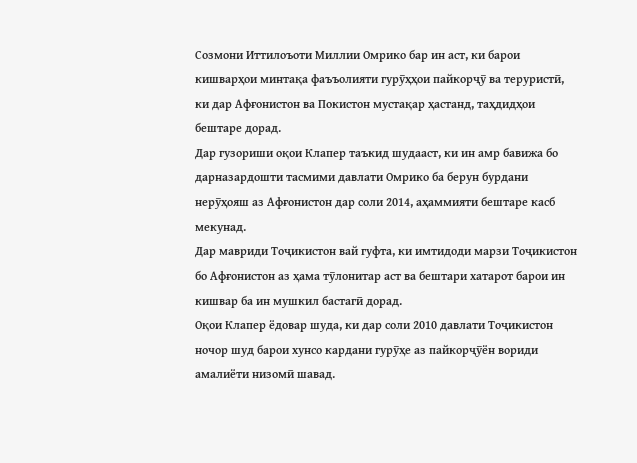Созмони Иттилоъоти Миллии Омрико бар ин аст, ки барои кишварҳои минтақа фаъъолияти гурӯҳҳои пайкорҷӯ ва теруристӣ, ки дар Афғонистон ва Покистон мустақар ҳастанд, таҳдидҳои бештаре дорад.
Дар гузориши оқои Клапер таъкид шудааст, ки ин амр бавижа бо дарназардошти тасмими давлати Омрико ба берун бурдани нерӯҳояш аз Афғонистон дар соли 2014, аҳаммияти бештаре касб мекунад.
Дар мавриди Тоҷикистон вай гуфта, ки имтидоди марзи Тоҷикистон бо Афғонистон аз ҳама тӯлонитар аст ва бештари хатарот барои ин кишвар ба ин мушкил бастагӣ дорад.
Оқои Клапер ёдовар шуда, ки дар соли 2010 давлати Тоҷикистон ночор шуд барои хунсо кардани гурӯҳе аз пайкорҷӯён вориди амалиёти низомӣ шавад.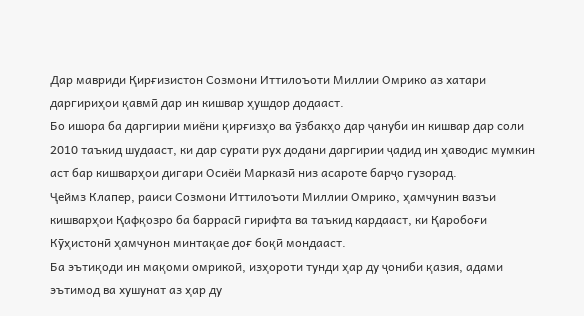Дар мавриди Қирғизистон Созмони Иттилоъоти Миллии Омрико аз хатари даргириҳои қавмӣ дар ин кишвар ҳушдор додааст.
Бо ишора ба даргирии миёни қирғизҳо ва ӯзбакҳо дар ҷануби ин кишвар дар соли 2010 таъкид шудааст, ки дар сурати рух додани даргирии ҷадид ин ҳаводис мумкин аст бар кишварҳои дигари Осиёи Марказӣ низ асароте барҷо гузорад.
Ҷеймз Клапер, раиси Созмони Иттилоъоти Миллии Омрико, ҳамчунин вазъи кишварҳои Қафқозро ба баррасӣ гирифта ва таъкид кардааст, ки Қаробоғи Кӯҳистонӣ ҳамчунон минтақае доғ боқӣ мондааст.
Ба эътиқоди ин мақоми омрикоӣ, изҳороти тунди ҳар ду ҷониби қазия, адами эътимод ва хушунат аз ҳар ду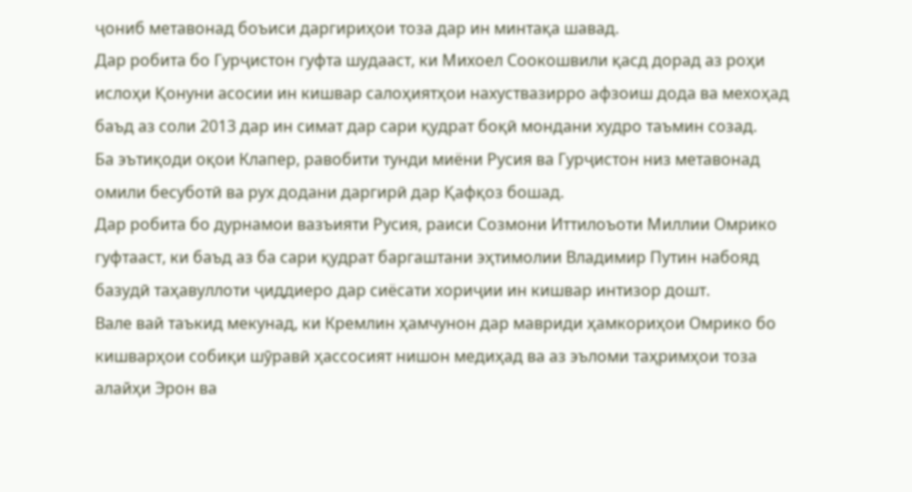ҷониб метавонад боъиси даргириҳои тоза дар ин минтақа шавад.
Дар робита бо Гурҷистон гуфта шудааст, ки Михоел Соокошвили қасд дорад аз роҳи ислоҳи Қонуни асосии ин кишвар салоҳиятҳои нахуствазирро афзоиш дода ва мехоҳад баъд аз соли 2013 дар ин симат дар сари қудрат боқӣ мондани худро таъмин созад.
Ба эътиқоди оқои Клапер, равобити тунди миёни Русия ва Гурҷистон низ метавонад омили бесуботӣ ва рух додани даргирӣ дар Қафқоз бошад.
Дар робита бо дурнамои вазъияти Русия, раиси Созмони Иттилоъоти Миллии Омрико гуфтааст, ки баъд аз ба сари қудрат баргаштани эҳтимолии Владимир Путин набояд базудӣ таҳавуллоти ҷиддиеро дар сиёсати хориҷии ин кишвар интизор дошт.
Вале вай таъкид мекунад, ки Кремлин ҳамчунон дар мавриди ҳамкориҳои Омрико бо кишварҳои собиқи шӯравӣ ҳассосият нишон медиҳад ва аз эъломи таҳримҳои тоза алайҳи Эрон ва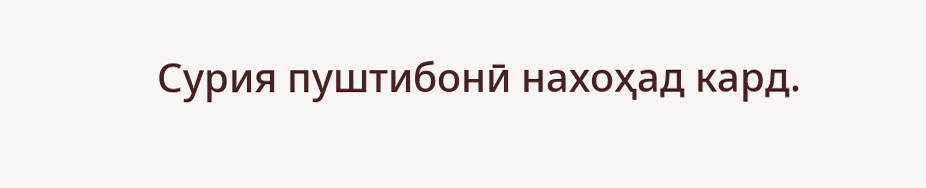Сурия пуштибонӣ нахоҳад кард.